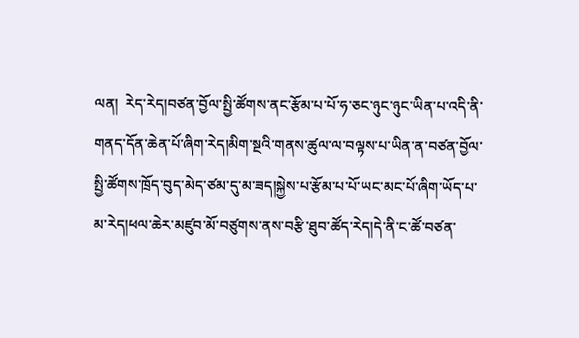ལན།  རེད་རེད།བཙན་བྱོལ་སྤྱི་ཚོགས་ནང་རྩོམ་པ་པོ་ཧ་ཅང་ཉུང་ཉུང་ཡིན་པ་འདི་ནི་གནད་དོན་ཆེན་པོ་ཞིག་རེད།མིག་སྔའི་གནས་ཚུལ་ལ་བལྟས་པ་ཡིན་ན་བཙན་བྱོལ་སྤྱི་ཚོགས་ཁྲོད་བུད་མེད་ཙམ་དུ་མ་ཟད།སྐྱེས་པ་རྩོམ་པ་པོ་ཡང་མང་པོ་ཞིག་ཡོད་པ་མ་རེད།ཕལ་ཆེར་མཛུབ་མོ་བཙུགས་ནས་བརྩི་ཐུབ་ཚོད་རེད།དེ་ནི་ང་ཚོ་བཙན་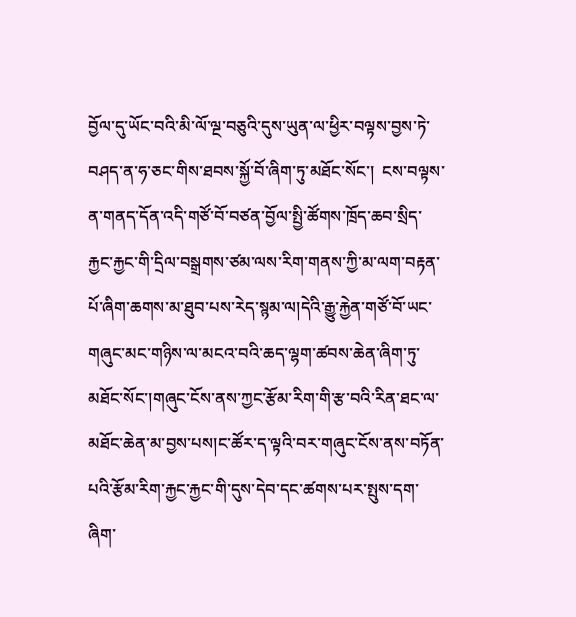བྱོལ་དུ་ཡོང་བའི་མི་ལོ་ལྔ་བཅུའི་དུས་ཡུན་ལ་ཕྱིར་བལྟས་བྱས་ཏེ་བཤད་ན་ཧ་ཅང་གིས་ཐབས་སྐྱོ་བོ་ཞིག་ཏུ་མཐོང་སོང་།  ངས་བལྟས་ན་གནད་དོན་འདི་གཙོ་བོ་བཙན་བྱོལ་སྤྱི་ཚོགས་ཁྲོད་ཆབ་སྲིད་རྐྱང་རྐྱང་གི་དྲིལ་བསྒྲགས་ཙམ་ལས་རིག་གནས་ཀྱི་མ་ལག་བརྟན་པོ་ཞིག་ཆགས་མ་ཐུབ་པས་རེད་སྙམ་ལ།དེའི་རྒྱུ་རྐྱེན་གཙོ་བོ་ཡང་གཞུང་མང་གཉིས་ལ་མངའ་བའི་ཆད་ལྷག་ཚབས་ཆེན་ཞིག་ཏུ་མཐོང་སོང་།གཞུང་ངོས་ནས་ཀྱང་རྩོམ་རིག་གི་རྩ་བའི་རིན་ཐང་ལ་མཐོང་ཆེན་མ་བྱས་པས།ང་ཚོར་ད་ལྟའི་བར་གཞུང་ངོས་ནས་བཏོན་པའི་རྩོམ་རིག་རྐྱང་རྐྱང་གི་དུས་དེབ་དང་ཚགས་པར་སྤུས་དག་ཞིག་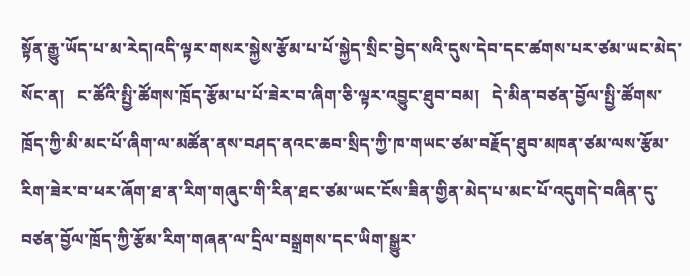སྟོན་རྒྱུ་ཡོད་པ་མ་རེད།འདི་ལྟར་གསར་སྐྱེས་རྩོམ་པ་པོ་སྐྱེད་སྲིང་བྱེད་སའི་དུས་དེབ་དང་ཚགས་པར་ཙམ་ཡང་མེད་སོང་ན།   ང་ཚོའི་སྤྱི་ཚོགས་ཁྲོད་རྩོམ་པ་པོ་ཟེར་བ་ཞིག་ཅི་ལྟར་འབྱུང་ཐུབ་བམ།   དེ་མིན་བཙན་བྱོལ་སྤྱི་ཚོགས་ཁྲོད་ཀྱི་མི་མང་པོ་ཞིག་ལ་མཚོན་ནས་བཤད་ནའང་ཆབ་སྲིད་ཀྱི་ཁ་གཡང་ཙམ་བརྗོད་ཐུབ་མཁན་ཙམ་ལས་རྩོམ་རིག་ཟེར་བ་ཕར་ཞོག་ཐ་ན་རིག་གཞུང་གི་རིན་ཐང་ཙམ་ཡང་ངོས་ཟིན་གྱིན་མེད་པ་མང་པོ་འདུགདེ་བཞིན་དུ་བཙན་བྱོལ་ཁྲོད་ཀྱི་རྩོམ་རིག་གཞན་ལ་དྲིལ་བསྒྲགས་དང་ཡིག་སྒྱུར་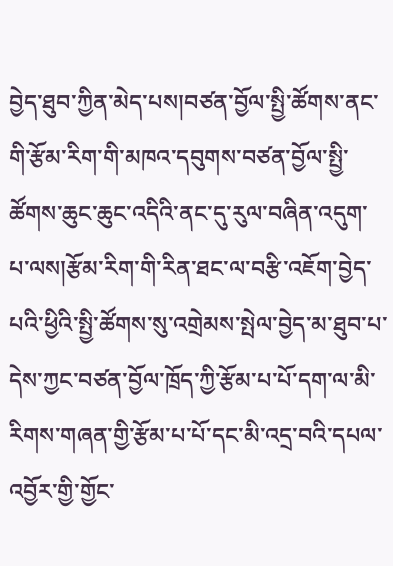བྱེད་ཐུབ་ཀྱིན་མེད་པས།བཙན་བྱོལ་སྤྱི་ཚོགས་ནང་གི་རྩོམ་རིག་གི་མཁའ་དབུགས་བཙན་བྱོལ་སྤྱི་ཚོགས་ཆུང་ཆུང་འདིའི་ནང་དུ་རུལ་བཞིན་འདུག་པ་ལས།རྩོམ་རིག་གི་རིན་ཐང་ལ་བརྩི་འཇོག་བྱེད་པའི་ཕྱིའི་སྤྱི་ཚོགས་སུ་འགྲེམས་སྤེལ་བྱེད་མ་ཐུབ་པ་དེས་ཀྱང་བཙན་བྱོལ་ཁྲོད་ཀྱི་རྩོམ་པ་པོ་དག་ལ་མི་རིགས་གཞན་གྱི་རྩོམ་པ་པོ་དང་མི་འདྲ་བའི་དཔལ་འབྱོར་གྱི་གྱོང་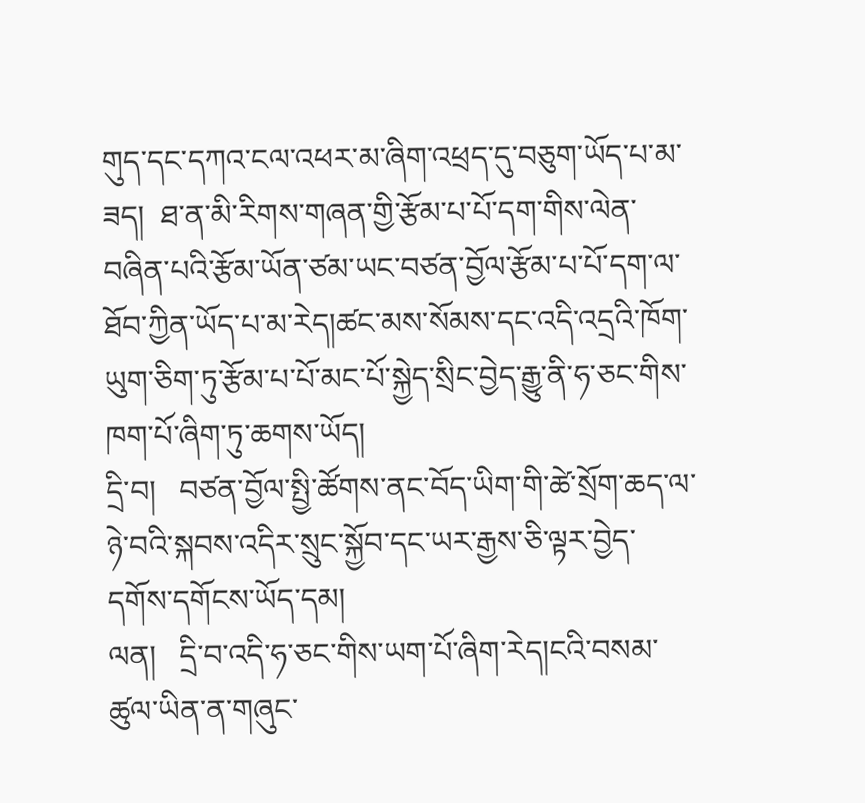གུད་དང་དཀའ་ངལ་འཕར་མ་ཞིག་འཕྲད་དུ་བཅུག་ཡོད་པ་མ་ཟད།  ཐ་ན་མི་རིགས་གཞན་གྱི་རྩོམ་པ་པོ་དག་གིས་ལེན་བཞིན་པའི་རྩོམ་ཡོན་ཙམ་ཡང་བཙན་བྱོལ་རྩོམ་པ་པོ་དག་ལ་ཐོབ་ཀྱིན་ཡོད་པ་མ་རེད།ཚང་མས་སོམས་དང་འདི་འདྲའི་ཁོག་ཡུག་ཅིག་ཏུ་རྩོམ་པ་པོ་མང་པོ་སྐྱེད་སྲིང་བྱེད་རྒྱུ་ནི་ཧ་ཅང་གིས་ཁག་པོ་ཞིག་ཏུ་ཆགས་ཡོད།
དྲི་བ།   བཙན་བྱོལ་སྤྱི་ཚོགས་ནང་བོད་ཡིག་གི་ཚེ་སྲོག་ཆད་ལ་ཉེ་བའི་སྐབས་འདིར་སྲུང་སྐྱོབ་དང་ཡར་རྒྱས་ཅི་ལྟར་བྱེད་དགོས་དགོངས་ཡོད་དམ།
ལན།   དྲི་བ་འདི་ཧ་ཅང་གིས་ཡག་པོ་ཞིག་རེད།ངའི་བསམ་ཚུལ་ཡིན་ན་གཞུང་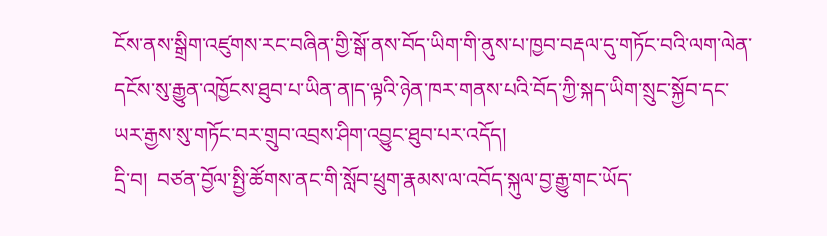ངོས་ནས་སྒྲིག་འཛུགས་རང་བཞིན་གྱི་སྒོ་ནས་བོད་ཡིག་གི་ནུས་པ་ཁྱབ་བརྡལ་དུ་གཏོང་བའི་ལག་ལེན་དངོས་སུ་རྒྱུན་འཁྱོངས་ཐུབ་པ་ཡིན་ན།ད་ལྟའི་ཉེན་ཁར་གནས་པའི་བོད་ཀྱི་སྐད་ཡིག་སྲུང་སྐྱོབ་དང་ཡར་རྒྱས་སུ་གཏོང་བར་གྲུབ་འབྲས་ཤིག་འབྱུང་ཐུབ་པར་འདོད།
དྲི་བ།  བཙན་བྱོལ་སྤྱི་ཚོགས་ནང་གི་སློབ་ཕྲུག་རྣམས་ལ་འབོད་སྐུལ་བྱ་རྒྱུ་གང་ཡོད་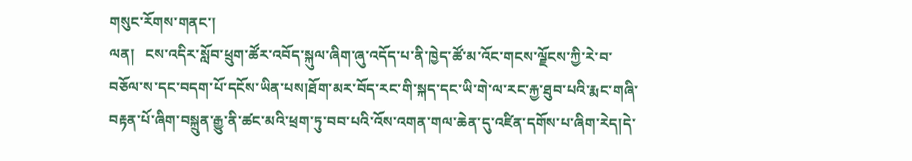གསུང་རོགས་གནང་།
ལན།   ངས་འདིར་སློབ་ཕྲུག་ཚོར་འབོད་སྐུལ་ཞིག་ཞུ་འདོད་པ་ནི་ཁྱེད་ཚོ་མ་འོང་གངས་ལྗོངས་ཀྱི་རེ་བ་བཅོལ་ས་དང་བདག་པོ་དངོས་ཡིན་པས།ཐོག་མར་བོད་རང་གི་སྐད་དང་ཡི་གེ་ལ་རང་རྐྱ་ཐུབ་པའི་རྨང་གཞི་བརྟན་པོ་ཞིག་བསྐྲུན་རྒྱུ་ནི་ཚང་མའི་ཕྲག་ཏུ་བབ་པའི་འོས་འགན་གལ་ཆེན་དུ་འཛིན་དགོས་པ་ཞིག་རེད།དེ་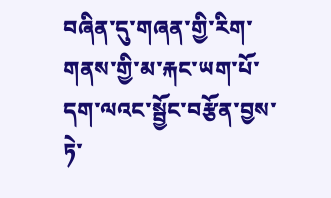བཞིན་དུ་གཞན་གྱི་རིག་གནས་གྱི་མ་རྐང་ཡག་པོ་དག་ལའང་སྦྱོང་བརྩོན་བྱས་ཏེ་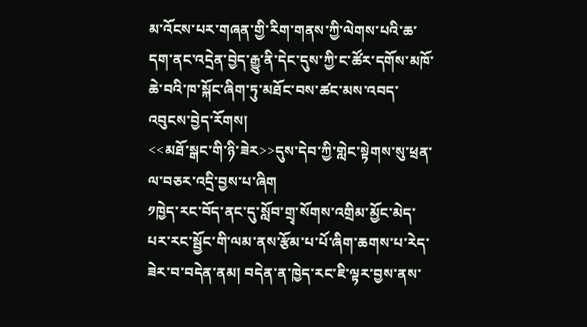མ་འོངས་པར་གཞན་གྱི་རིག་གནས་ཀྱི་ལེགས་པའི་ཆ་དག་ནང་འདྲེན་བྱེད་རྒྱུ་ནི་དེང་དུས་ཀྱི་ང་ཚོར་དགོས་མཁོ་ཆེ་བའི་ཁ་སྐོང་ཞིག་ཏུ་མཐོང་བས་ཚང་མས་འབད་འབུངས་བྱེད་རོགས།
<<མཐོ་སྒང་གི་ཉི་ཟེར>>དུས་དེབ་ཀྱི་གླེང་སྟེགས་སུ་ཕྲན་ལ་བཅར་འདྲི་བྱས་པ་ཞིག
༡ཁྱེད་རང་བོད་ནང་དུ་སློབ་གྲྭ་སོགས་འགྲིམ་མྱོང་མེད་པར་རང་སྦྱོང་གི་ལམ་ནས་རྩོམ་པ་པོ་ཞིག་ཆགས་པ་རེད་ཟེར་བ་བདེན་ནམ། བདེན་ན་ཁྱེད་རང་ཇི་ལྟར་བྱས་ནས་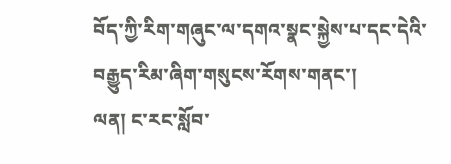བོད་ཀྱི་རིག་གཞུང་ལ་དགའ་སྣང་སྐྱེས་པ་དང་དེའི་བརྒྱུད་རིམ་ཞིག་གསུངས་རོགས་གནང་།
ལན། ང་རང་སློབ་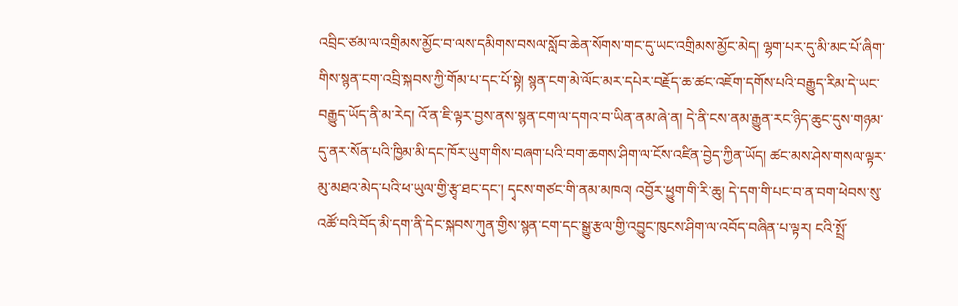འབྲིང་ཙམ་ལ་འགྲིམས་མྱོང་བ་ལས་དམིགས་བསལ་སློབ་ཆེན་སོགས་གང་དུ་ཡང་འགྲིམས་མྱོང་མེད། ལྷག་པར་དུ་མི་མང་པོ་ཞིག་གིས་སྙན་ངག་འབྲི་སྐབས་ཀྱི་གོམ་པ་དང་པོ་སྟེ། སྙན་ངག་མེ་ལོང་མར་དཔེར་བརྗོད་ཆ་ཚང་འཇོག་དགོས་པའི་བརྒྱུད་རིམ་དེ་ཡང་བརྒྱུད་ཡོད་ནི་མ་རེད། འོ་ན་ཇི་ལྟར་བྱས་ནས་སྙན་ངག་ལ་དགའ་བ་ཡིན་ནམ་ཞེ་ན། དེ་ནི་ངས་ནམ་རྒྱུན་རང་ཉིད་ཆུང་དུས་གཉམ་དུ་ནར་སོན་པའི་ཁྱིམ་མི་དང་ཁོར་ཡུག་གིས་བཞག་པའི་བག་ཆགས་ཤིག་ལ་ངོས་འཛིན་བྱེད་ཀྱིན་ཡོད། ཚང་མས་ཤེས་གསལ་ལྟར་མུ་མཐའ་མེད་པའི་ཕ་ཡུལ་གྱི་རྩྭ་ཐང་དང་། དྭངས་གཙང་གི་ནམ་མཁའ། འབྱོར་ཕྱུག་གི་རི་ཆུ། དེ་དག་གི་པང་བ་ན་བག་ཕེབས་སུ་འཚོ་བའི་བོད་མི་དག་ནི་དེང་སྐབས་ཀུན་གྱིས་སྙན་ངག་དང་སྒྱུ་རྩལ་གྱི་འབྱུང་ཁུངས་ཤིག་ལ་འབོད་བཞིན་པ་ལྟར། ངའི་སྤྲོ་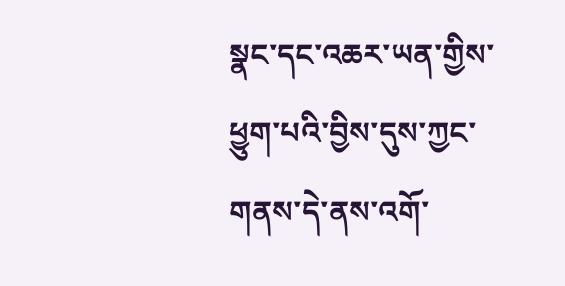སྣང་དང་འཆར་ཡན་གྱིས་ཕྱུག་པའི་བྱིས་དུས་ཀྱང་གནས་དེ་ནས་འགོ་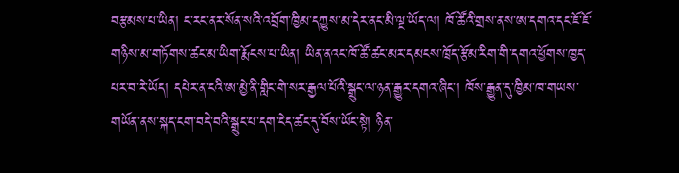བརྩམས་པ་ཡིན། ང་རང་ནར་སོན་སའི་འབྲོག་ཁྱིམ་དཀྱུས་མ་དེར་ནང་མི་ལྔ་ཡོད་ལ། ཁོ་ཚོའི་གྲས་ནས་ཨ་དགའ་དང་ཇོ་ཇོ་གཉིས་མ་གཏོགས་ཚང་མ་ཡིག་རྨོངས་པ་ཡིན། ཡིན་ནའང་ཁོ་ཚོ་ཚང་མར་དམངས་ཁྲོད་རྩོམ་རིག་གི་དགའ་ཕྱོགས་ཁྱད་པར་བ་རེ་ཡོད། དཔེར་ན་ངའི་ཨ་མྱེ་ནི་གླིང་གེ་སར་རྒྱལ་པོའི་སྒྲུང་ལ་ཉན་རྒྱུར་དགའ་ཞིང་། ཁོས་རྒྱུན་དུ་ཁྱིམ་ཁ་གཡས་གཡོན་ནས་སྐད་ངག་བདེ་བའི་སྒྲུང་པ་དག་ངེད་ཚང་དུ་བོས་ཡོང་སྟེ། ཉིན་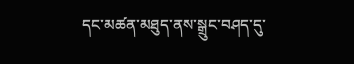དང་མཚན་མཐུད་ནས་སྒྲུང་བཤད་དུ་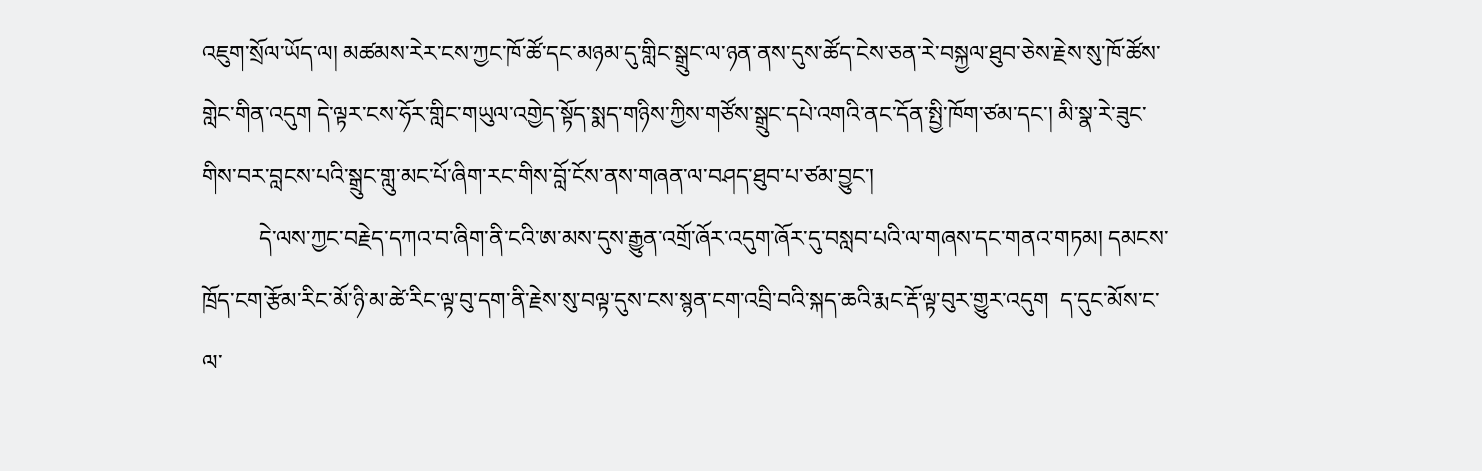འཇུག་སྲོལ་ཡོད་ལ། མཚམས་རེར་ངས་ཀྱང་ཁོ་ཚོ་དང་མཉམ་དུ་གླིང་སྒྲུང་ལ་ཉན་ནས་དུས་ཚོད་ངེས་ཅན་རེ་བསྐྱལ་ཐུབ་ཅེས་རྗེས་སུ་ཁོ་ཚོས་གླེང་གིན་འདུག དེ་ལྟར་ངས་ཧོར་གླིང་གཡུལ་འགྱེད་སྟོད་སྨད་གཉིས་ཀྱིས་གཙོས་སྒྲུང་དཔེ་འགའི་ནང་དོན་སྤྱི་ཁོག་ཙམ་དང་། མི་སྣ་རེ་ཟུང་གིས་བར་བླངས་པའི་སྒྲུང་གླུ་མང་པོ་ཞིག་རང་གིས་བློ་ངོས་ནས་གཞན་ལ་བཤད་ཐུབ་པ་ཙམ་བྱུང་།
          དེ་ལས་ཀྱང་བརྗེད་དཀའ་བ་ཞིག་ནི་ངའི་ཨ་མས་དུས་རྒྱུན་འགྲོ་ཞོར་འདུག་ཞོར་དུ་བསླབ་པའི་ལ་གཞས་དང་གནའ་གཏམ། དམངས་ཁྲོད་ངག་རྩོམ་རིང་མོ་ཉི་མ་ཚེ་རིང་ལྟ་བུ་དག་ནི་རྗེས་སུ་བལྟ་དུས་ངས་སྙན་ངག་འབྲི་བའི་སྐད་ཆའི་རྨང་རྡོ་ལྟ་བུར་གྱུར་འདུག  ད་དུང་མོས་ང་ལ་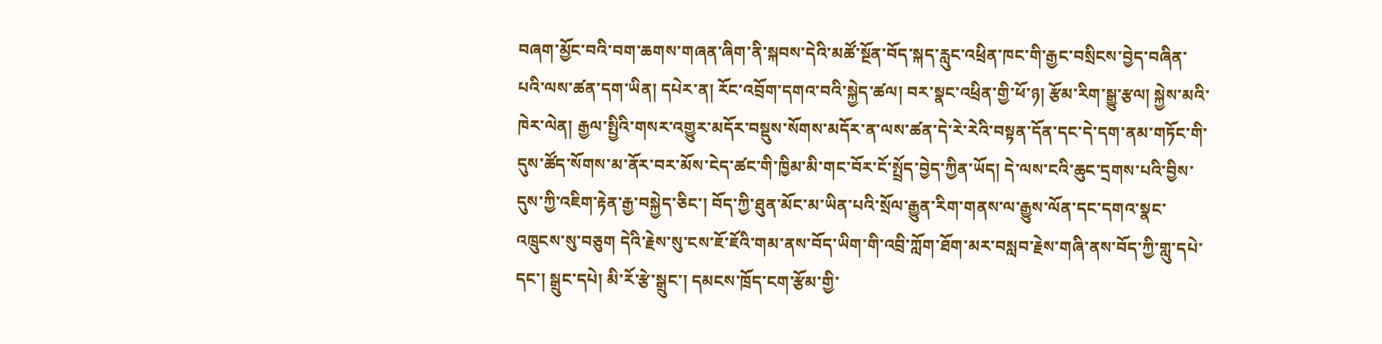བཞག་མྱོང་བའི་བག་ཆགས་གཞན་ཞིག་ནི་སྐབས་དེའི་མཚོ་སྔོན་བོད་སྐད་རླུང་འཕྲིན་ཁང་གི་རྒྱང་བསྲིངས་བྱེད་བཞིན་པའི་ལས་ཚན་དག་ཡིན། དཔེར་ན། རོང་འབྲོག་དགའ་བའི་སྐྱེད་ཚལ། བར་སྣང་འཕྲིན་གྱི་ཕོ་ཉ། རྩོམ་རིག་སྒྱུ་རྩལ། སྐྱེས་མའི་ཁེར་ལེན། རྒྱལ་སྤྱིའི་གསར་འགྱུར་མདོར་བསྡུས་སོགས་མདོར་ན་ལས་ཚན་དེ་རེ་རེའི་བསྟན་དོན་དང་དེ་དག་ནམ་གཏོང་གི་དུས་ཚོད་སོགས་མ་ནོར་བར་མོས་ངེད་ཚང་གི་ཁྱིམ་མི་གང་བོར་ངོ་སྤྲོད་བྱེད་ཀྱིན་ཡོད། དེ་ལས་ངའི་ཆུང་དྲགས་པའི་བྱིས་དུས་ཀྱི་འཇིག་རྟེན་རྒྱ་བསྐྱེད་ཅིང་། བོད་ཀྱི་ཐུན་མོང་མ་ཡིན་པའི་སྲོལ་རྒྱུན་རིག་གནས་ལ་རྒྱུས་ལོན་དང་དགའ་སྣང་འཁྲུངས་སུ་བཅུག དེའི་རྗེས་སུ་ངས་ཇོ་ཇོའི་གམ་ནས་བོད་ཡིག་གི་འབྲི་ཀློག་ཐོག་མར་བསླབ་རྗེས་གཞི་ནས་བོད་ཀྱི་གླུ་དཔེ་དང་། སྒྲུང་དཔེ། མི་རོ་རྩེ་སྒྲུང་། དམངས་ཁྲོད་ངག་རྩོམ་གྱི་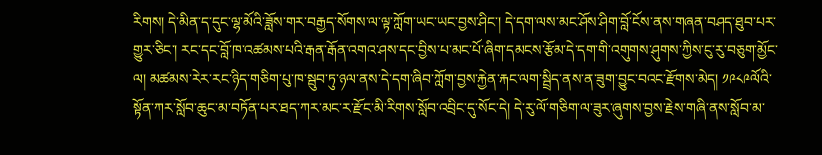རིགས། དེ་མིན་ད་དུང་ལྷ་མོའི་ཟློས་གར་བརྒྱད་སོགས་ལ་ལྟ་ཀློག་ཡང་ཡང་བྱས་ཤིང་། དེ་དག་ལས་མང་ཤོས་ཤིག་བློ་ངོས་ནས་གཞན་བཤད་ཐུབ་པར་གྱུར་ཅིང་། རང་དང་བློ་ཁ་འཚམས་པའི་རྒན་རྒོན་འགའ་ཤས་དང་བྱིས་པ་མང་པོ་ཞིག་དམངས་རྩོམ་དེ་དག་གི་འགུགས་ཤུགས་ཀྱིས་ངུ་རུ་བཅུག་མྱོང་ལ། མཚམས་རེར་རང་ཉིད་གཅིག་པུ་ཁ་སྦུབ་ཏུ་ཉལ་ནས་དེ་དག་ཞིབ་ཀློག་བྱས་རྐྱེན་རྐང་ལག་སྦྲིད་ནས་ན་ཟུག་བྱུང་བའང་རྫོགས་མེད། ༡༩༨༩ལོའི་སྟོན་ཀར་སློབ་ཆུང་མ་བཏོན་པར་ཐད་ཀར་མང་ར་རྫོང་མི་རིགས་སློབ་འབྲིང་དུ་སོང་དེ། དེ་རུ་ལོ་གཅིག་ལ་ཟུར་ཞུགས་བྱས་རྗེས་གཞི་ནས་སློབ་མ་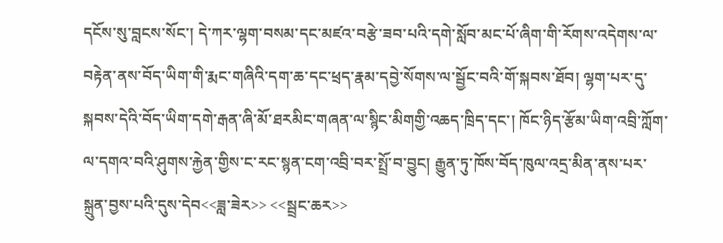དངོས་སུ་བླངས་སོང་། དེ་ཀར་ལྷག་བསམ་དང་མཛའ་བརྩེ་ཟབ་པའི་དགེ་སློབ་མང་པོ་ཞིག་གི་རོགས་འདེགས་ལ་བརྟེན་ནས་བོད་ཡིག་གི་རྨང་གཞིའི་དག་ཆ་དང་ཕྲད་རྣམ་དབྱེ་སོགས་ལ་སྦྱོང་བའི་གོ་སྐབས་ཐོབ། ལྷག་པར་དུ་སྐབས་དེའི་བོད་ཡིག་དགེ་རྒན་ཞི་མོ་ཐརམིང་གཞན་ལ་སྙིང་མིགགྱི་འཆད་ཁྲིད་དང་། ཁོང་ཉིད་རྩོམ་ཡིག་འབྲི་ཀློག་ལ་དགའ་བའི་ཤུགས་རྐྱེན་གྱིས་ང་རང་སྙན་ངག་འབྲི་བར་སྤྲོ་བ་བྱུང། རྒྱུན་ཏུ་ཁོས་བོད་ཁུལ་འདྲ་མིན་ནས་པར་སྐྲུན་བྱས་པའི་དུས་དེབ<<ཟླ་ཟེར>> <<སྦྲང་ཆར>>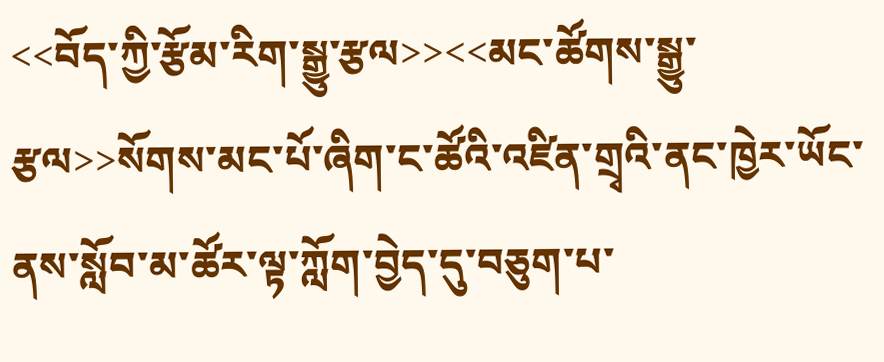<<བོད་ཀྱི་རྩོམ་རིག་སྒྱུ་རྩལ>><<མང་ཚོགས་སྒྱུ་རྩལ>>སོགས་མང་པོ་ཞིག་ང་ཚོའི་འཛིན་གྲྭའི་ནང་ཁྱེར་ཡོང་ནས་སློབ་མ་ཚོར་ལྟ་ཀློག་བྱེད་དུ་བཅུག་པ་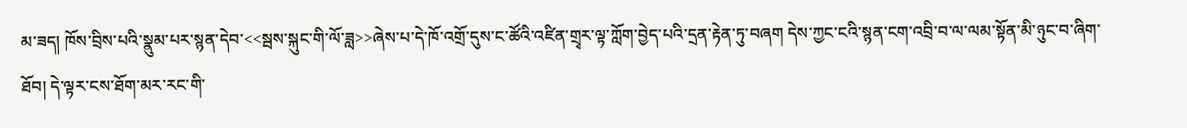མ་ཟད། ཁོས་བྲིས་པའི་སྣུམ་པར་སྙན་དེབ་<<སྦས་སྐུང་གི་ལོ་ཟླ>>ཞེས་པ་དེ་ཁོ་འགྲོ་དུས་ང་ཚོའི་འཛིན་གྲྭར་ལྟ་ཀློག་བྱེད་པའི་དྲན་རྟེན་ཏུ་བཞག དེས་ཀྱང་ངའི་སྙན་ངག་འབྲི་བ་ལ་ལམ་སྟོན་མི་ཉུང་བ་ཞིག་ཐོབ། དེ་ལྟར་ངས་ཐོག་མར་རང་གི་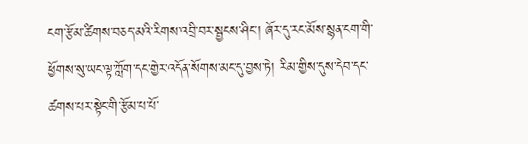ངག་རྩོམ་ཚིགས་བཅད་མའི་རིགས་འབྲི་བར་སྦྱངས་ཤིང་། ཞོར་དུ་རང་མོས་སྙན་ངག་གི་ཕྱོགས་སུ་ཡང་ལྟ་ཀློག་དང་གྱེར་འདོན་སོགས་མང་དུ་བྱས་ཏེ། རིམ་གྱིས་དུས་དེབ་དང་ཚགས་པར་སྟེང་གི་རྩོམ་པ་པོ་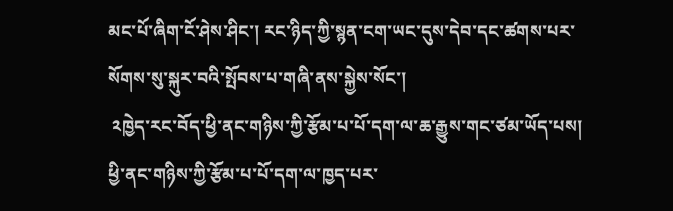མང་པོ་ཞིག་ངོ་ཤེས་ཤིང་། རང་ཉིད་ཀྱི་སྙན་ངག་ཡང་དུས་དེབ་དང་ཚགས་པར་སོགས་སུ་སྐུར་བའི་སྤོབས་པ་གཞི་ནས་སྐྱེས་སོང་།
 ༢ཁྱེད་རང་བོད་ཕྱི་ནང་གཉིས་ཀྱི་རྩོམ་པ་པོ་དག་ལ་ཆ་རྒྱུས་གང་ཙམ་ཡོད་པས། ཕྱི་ནང་གཉིས་ཀྱི་རྩོམ་པ་པོ་དག་ལ་ཁྱད་པར་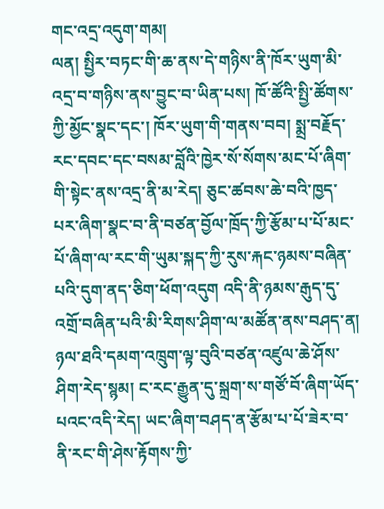གང་འདྲ་འདུག་གམ།
ལན། སྤྱིར་བཏང་གི་ཆ་ནས་དེ་གཉིས་ནི་ཁོར་ཡུག་མི་འདྲ་བ་གཉིས་ནས་བྱུང་བ་ཡིན་པས། ཁོ་ཚོའི་སྤྱི་ཚོགས་ཀྱི་མྱོང་སྣང་དང་། ཁོར་ཡུག་གི་གནས་བབ། སྨྲ་བརྗོད་རང་དབང་དང་བསམ་བློའི་ཁྱེར་སོ་སོགས་མང་པོ་ཞིག་གི་སྟེང་ནས་འདྲ་ནི་མ་རེད། ཅུང་ཚབས་ཆེ་བའི་ཁྱད་པར་ཞིག་སྣང་བ་ནི་བཙན་བྱོལ་ཁྲོད་ཀྱི་རྩོམ་པ་པོ་མང་པོ་ཞིག་ལ་རང་གི་ཡུམ་སྐད་ཀྱི་རུས་རྐང་ཉམས་བཞིན་པའི་དུག་ནད་ཅིག་ཕོག་འདུག འདི་ནི་ཉམས་རྒུད་དུ་འགྲོ་བཞིན་པའི་མི་རིགས་ཤིག་ལ་མཚོན་ནས་བཤད་ན། ཉལ་ཐའི་དམག་འཁྲུག་ལྟ་བུའི་བཙན་འཛུལ་ཆེ་ཤོས་ཤིག་རེད་སྙམ། ང་རང་རྒྱུན་དུ་སྐྲག་ས་གཙོ་བོ་ཞིག་ཡོད་པའང་འདི་རེད། ཡང་ཞིག་བཤད་ན་རྩོམ་པ་པོ་ཟེར་བ་ནི་རང་གི་ཤེས་རྟོགས་ཀྱི་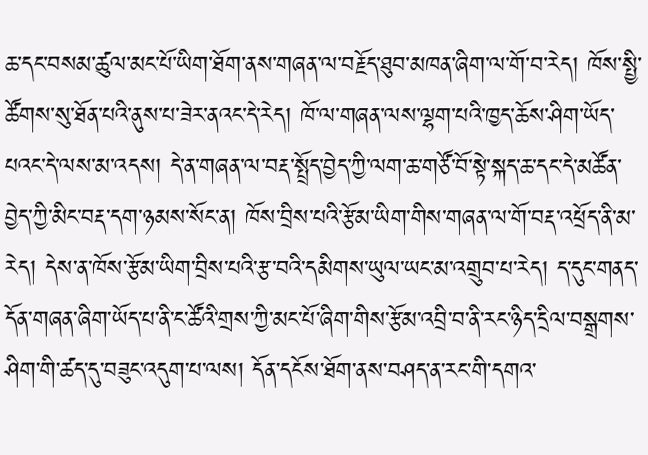ཆ་དང་བསམ་ཚུལ་མང་པོ་ཡིག་ཐོག་ནས་གཞན་ལ་བརྗོད་ཐུབ་མཁན་ཞིག་ལ་གོ་བ་རེད། ཁོས་སྤྱི་ཚོགས་སུ་ཐོན་པའི་ནུས་པ་ཟེར་ནའང་དེ་རེད། ཁོ་ལ་གཞན་ལས་ལྷག་པའི་ཁྱད་ཆོས་ཤིག་ཡོད་པའང་དེ་ལས་མ་འདས། དེ་ན་གཞན་ལ་བརྡ་སྤྲོད་བྱེད་ཀྱི་ལག་ཆ་གཙོ་བོ་སྟེ་སྐད་ཆ་དང་དེ་མཚོན་བྱེད་ཀྱི་མིང་བརྡ་དག་ཉམས་སོང་ན། ཁོས་བྲིས་པའི་རྩོམ་ཡིག་གིས་གཞན་ལ་གོ་བརྡ་འཕྲོད་ནི་མ་རེད། དེས་ན་ཁོས་རྩོམ་ཡིག་བྲིས་པའི་རྩ་བའི་དམིགས་ཡུལ་ཡང་མ་འགྲུབ་པ་རེད། ད་དུང་གནད་དོན་གཞན་ཞིག་ཡོད་པ་ནི་ང་ཚོའི་གྲས་ཀྱི་མང་པོ་ཞིག་གིས་རྩོམ་འབྲི་བ་ནི་རང་ཉིད་དྲིལ་བསྒྲགས་ཤིག་གི་ཚད་དུ་བཟུང་འདུག་པ་ལས། དོན་དངོས་ཐོག་ནས་བཤད་ན་རང་གི་དགའ་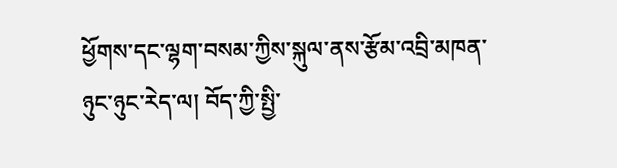ཕྱོགས་དང་ལྷག་བསམ་ཀྱིས་སྐུལ་ནས་རྩོམ་འབྲི་མཁན་ཉུང་ཉུང་རེད་ལ། བོད་ཀྱི་སྤྱི་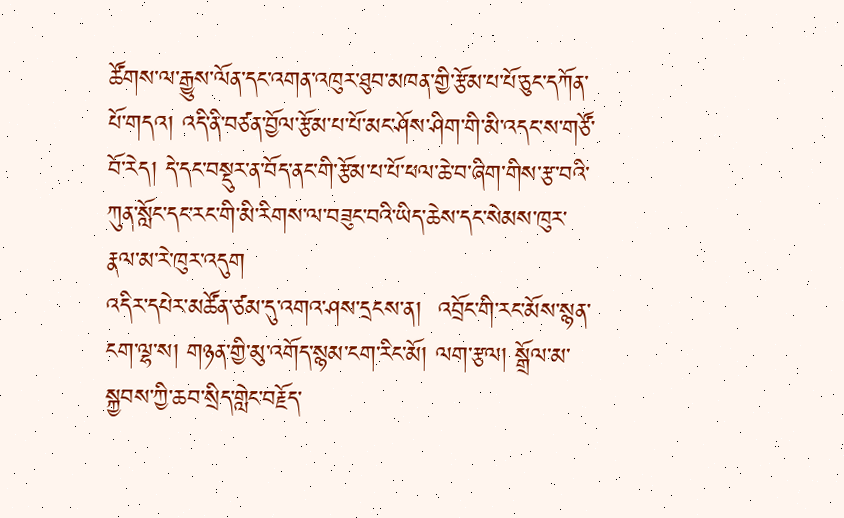ཚོགས་ལ་རྒྱུས་ལོན་དང་འགན་འཁུར་ཐུབ་མཁན་གྱི་རྩོམ་པ་པོ་ཅུང་དཀོན་པོ་གདའ། འདི་ནི་བཙན་བྱོལ་རྩོམ་པ་པོ་མང་ཤོས་ཤིག་གི་མི་འདང་ས་གཙོ་བོ་རེད། དེ་དང་བསྡུར་ན་བོད་ནང་གི་རྩོམ་པ་པོ་ཕལ་ཆེ་བ་ཞིག་གིས་རྩ་བའི་ཀུན་སློང་དང་རང་གི་མི་རིགས་ལ་བཟུང་བའི་ཡིད་ཆེས་དང་སེམས་ཁུར་རྣལ་མ་རེ་ཁུར་འདུག
འདིར་དཔེར་མཚོན་ཙམ་དུ་འགའ་ཤས་དྲངས་ན།  འབྲོང་གི་རང་མོས་སྙན་ངག་ལྷ་ས། གཉན་གྱི་མུ་འགོད་སྙམ་ངག་རིང་མོ། ལག་རྩལ། སྒྲོལ་མ་སྐྱབས་ཀྱི་ཆབ་སྲིད་གླེང་བརྗོད་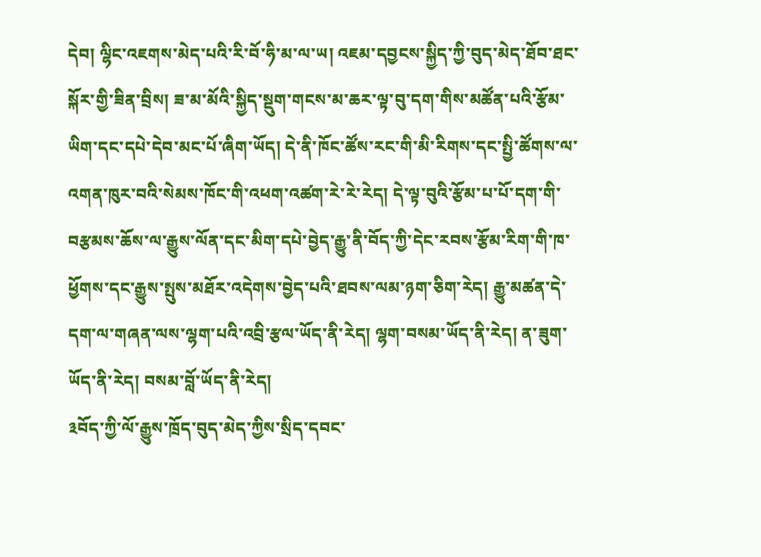དེབ། ལྷིང་འཇགས་མེད་པའི་རི་བོ་ཧི་མ་ལ་ཡ། འཇམ་དབྱངས་སྐྱིད་ཀྱི་བུད་མེད་ཐོབ་ཐང་སྐོར་གྱི་ཟིན་བྲིས། ཟ་མ་མོའི་སྐྱིད་སྡུག་གངས་མ་ཆར་ལྟ་བུ་དག་གིས་མཚོན་པའི་རྩོམ་ཡིག་དང་དཔེ་དེབ་མང་པོ་ཞིག་ཡོད། དེ་ནི་ཁོང་ཚོས་རང་གི་མི་རིགས་དང་སྤྱི་ཚོགས་ལ་འགན་ཁུར་བའི་སེམས་ཁོང་གི་འཕག་འཚག་རེ་རེ་རེད། དེ་ལྟ་བུའི་རྩོམ་པ་པོ་དག་གི་བརྩམས་ཆོས་ལ་རྒྱུས་ལོན་དང་མིག་དཔེ་བྱེད་རྒྱུ་ནི་བོད་ཀྱི་དེང་རབས་རྩོམ་རིག་གི་ཁ་ཕྱོགས་དང་རྒྱུས་སྤུས་མཐོར་འདེགས་བྱེད་པའི་ཐབས་ལམ་ཉག་ཅིག་རེད། རྒྱུ་མཚན་དེ་དག་ལ་གཞན་ལས་ལྷག་པའི་འབྲི་རྩལ་ཡོད་ནི་རེད། ལྷག་བསམ་ཡོད་ནི་རེད། ན་ཟུག་ཡོད་ནི་རེད། བསམ་བློ་ཡོད་ནི་རེད།
༣བོད་ཀྱི་ལོ་རྒྱུས་ཁྲོད་བུད་མེད་ཀྱིས་སྲིད་དབང་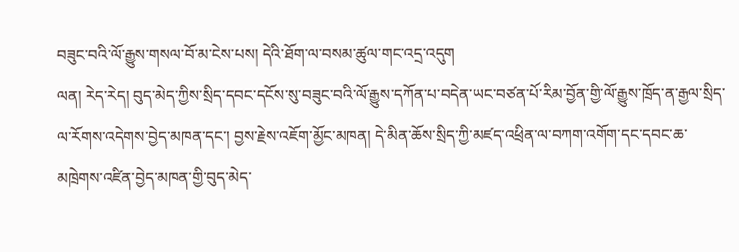བཟུང་བའི་ལོ་རྒྱུས་གསལ་བོ་མ་ངེས་པས། དེའི་ཐོག་ལ་བསམ་ཚུལ་གང་འདྲ་འདུག
ལན། རེད་རེད། བུད་མེད་ཀྱིས་སྲིད་དབང་དངོས་སུ་བཟུང་བའི་ལོ་རྒྱུས་དཀོན་པ་བདེན་ཡང་བཙན་པོ་རིམ་བྱོན་གྱི་ལོ་རྒྱུས་ཁྲོད་ན་རྒྱལ་སྲིད་ལ་རོགས་འདེགས་བྱེད་མཁན་དང་། བྱས་རྗེས་འཇོག་མྱོང་མཁན། དེ་མིན་ཆོས་སྲིད་ཀྱི་མཛད་འཕྲིན་ལ་བཀག་འགོག་དང་དབང་ཆ་མཁྲེགས་འཛིན་བྱེད་མཁན་གྱི་བུད་མེད་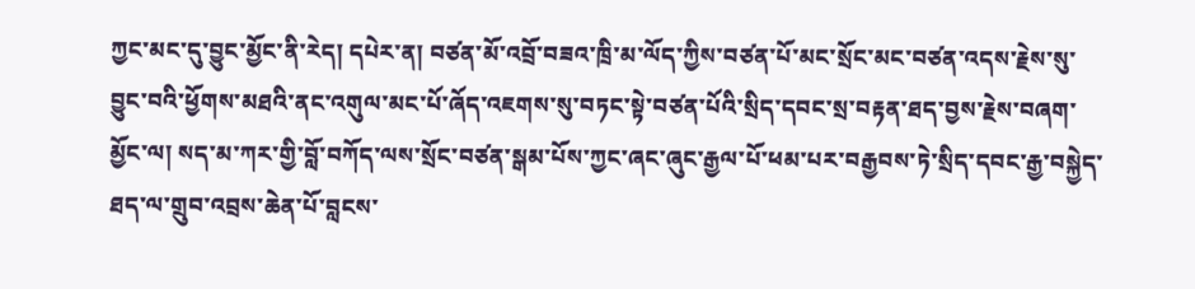ཀྱང་མང་དུ་བྱུང་མྱོང་ནི་རེད། དཔེར་ན། བཙན་མོ་འབྲོ་བཟའ་ཁྲི་མ་ལོད་ཀྱིས་བཙན་པོ་མང་སྲོང་མང་བཙན་འདས་རྗེས་སུ་བྱུང་བའི་ཕྱོགས་མཐའི་ནང་འགུལ་མང་པོ་ཞོད་འཇགས་སུ་བཏང་སྟེ་བཙན་པོའི་སྲིད་དབང་སྲ་བརྟན་ཐད་བྱས་རྗེས་བཞག་མྱོང་ལ། སད་མ་ཀར་གྱི་བློ་བཀོད་ལས་སྲོང་བཙན་སྒམ་པོས་ཀྱང་ཞང་ཞུང་རྒྱལ་པོ་ཕམ་པར་བརྒྱབས་ཏེ་སྲིད་དབང་རྒྱ་བསྐྱེད་ཐད་ལ་གྲུབ་འབྲས་ཆེན་པོ་བླངས་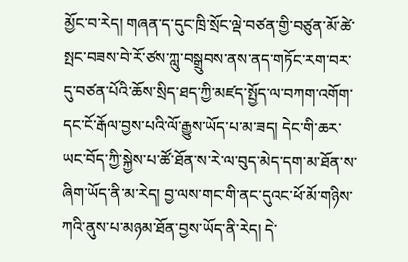མྱོང་བ་རེད། གཞན་ད་དུང་ཁྲི་སྲོང་ལྡེ་བཙན་གྱི་བཙུན་མོ་ཚེ་སྤང་བཟས་བེ་རོ་ཙས་ཀླུ་བསྒྲུབས་ནས་ནད་གཏོང་རག་བར་དུ་བཙན་པོའི་ཆོས་སྲིད་ཐད་ཀྱི་མཛད་སྤྱོད་ལ་བཀག་འགོག་དང་ངོ་རྒོལ་བྱས་པའི་ལོ་རྒྱུས་ཡོད་པ་མ་ཟད། དེང་གི་ཆར་ཡང་བོད་ཀྱི་སྐྱེས་པ་ཚོ་ཐོན་ས་རེ་ལ་བུད་མེད་དག་མ་ཐོན་ས་ཞིག་ཡོད་ནི་མ་རེད། བྱ་ལས་གང་གི་ནང་དུའང་ཕོ་མོ་གཉིས་ཀའི་ནུས་པ་མཉམ་ཐོན་བྱས་ཡོད་ནི་རེད། དེ་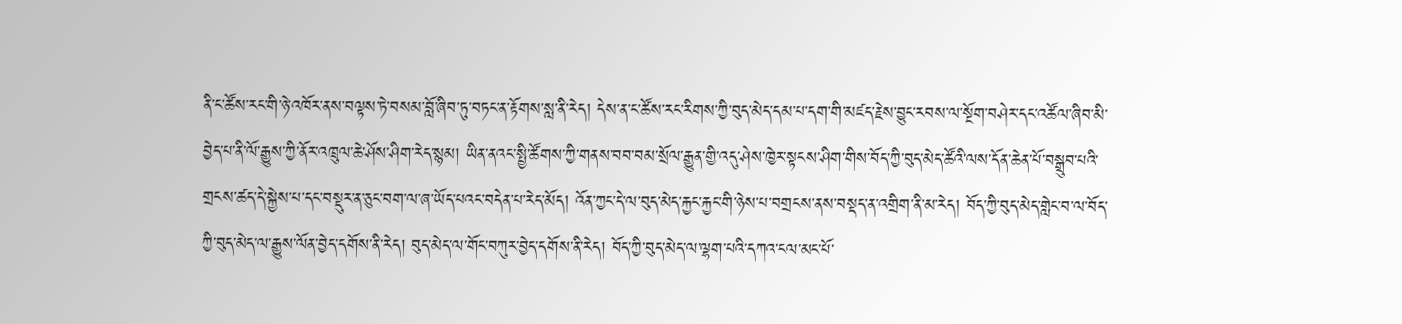ནི་ང་ཚོས་རང་གི་ཉེ་འཁོར་ནས་བལྟས་ཏེ་བསམ་བློ་ཞིབ་ཏུ་བཏང་ན་རྟོགས་སླ་ནི་རེད། དེས་ན་ང་ཚོས་རང་རིགས་ཀྱི་བུད་མེད་དམ་པ་དག་གི་མཛད་རྗེས་བྱུང་རབས་ལ་སྔོག་བཤེར་དང་འཚོལ་ཞིབ་མི་བྱེད་པ་ནི་ལོ་རྒྱུས་ཀྱི་ནོར་འཁྲུལ་ཆེ་ཤོས་ཤིག་རེད་སྙམ། ཡིན་ནའང་སྤྱི་ཚོགས་ཀྱི་གནས་བབ་བམ་སྲོལ་རྒྱུན་གྱི་འདུ་ཤེས་ཁྱེར་སྟངས་ཤིག་གིས་བོད་ཀྱི་བུད་མེད་ཚོའི་ལས་དོན་ཆེན་པོ་བསྒྲུབ་པའི་གྲངས་ཚད་དེ་སྐྱེས་པ་དང་བསྡུར་ན་ཅུང་བག་ལ་ཞ་ཡོད་པའང་བདེན་པ་རེད་མོད། འོན་ཀྱང་དེ་ལ་བུད་མེད་རྐྱང་རྐྱང་གི་ཉེས་པ་བགྲངས་ནས་བསྡད་ན་འགྲིག་ནི་མ་རེད། བོད་ཀྱི་བུད་མེད་གླེང་བ་ལ་བོད་ཀྱི་བུད་མེད་ལ་རྒྱུས་ལོན་བྱེད་དགོས་ནི་རེད། བུད་མེད་ལ་གོང་བཀུར་བྱེད་དགོས་ནི་རེད། བོད་ཀྱི་བུད་མེད་ལ་ལྷག་པའི་དཀའ་ངལ་མང་པོ་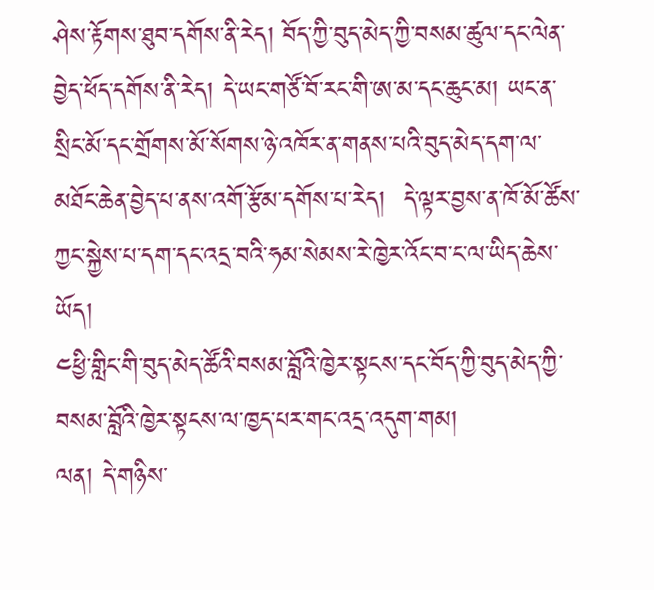ཤེས་རྟོགས་ཐུབ་དགོས་ནི་རེད། བོད་ཀྱི་བུད་མེད་ཀྱི་བསམ་ཚུལ་དང་ལེན་བྱེད་ཕོད་དགོས་ནི་རེད། དེ་ཡང་གཙོ་བོ་རང་གི་ཨ་མ་དང་ཆུང་མ། ཡང་ན་སྲིང་མོ་དང་གྲོགས་མོ་སོགས་ཉེ་འཁོར་ན་གནས་པའི་བུད་མེད་དག་ལ་མཐོང་ཆེན་བྱེད་པ་ནས་འགོ་རྩོམ་དགོས་པ་རེད།  དེ་ལྟར་བྱས་ན་ཁོ་མོ་ཚོས་ཀྱང་སྐྱེས་པ་དག་དང་འདྲ་བའི་ཧམ་སེམས་རེ་ཁྱེར་འོང་བ་ང་ལ་ཡིད་ཆེས་ཡོད།
༤ཕྱི་གླིང་གི་བུད་མེད་ཚོའི་བསམ་བློའི་ཁྱེར་སྟངས་དང་བོད་ཀྱི་བུད་མེད་ཀྱི་བསམ་བློའི་ཁྱེར་སྟངས་ལ་ཁྱད་པར་གང་འདྲ་འདུག་གམ།
ལན། དེ་གཉིས་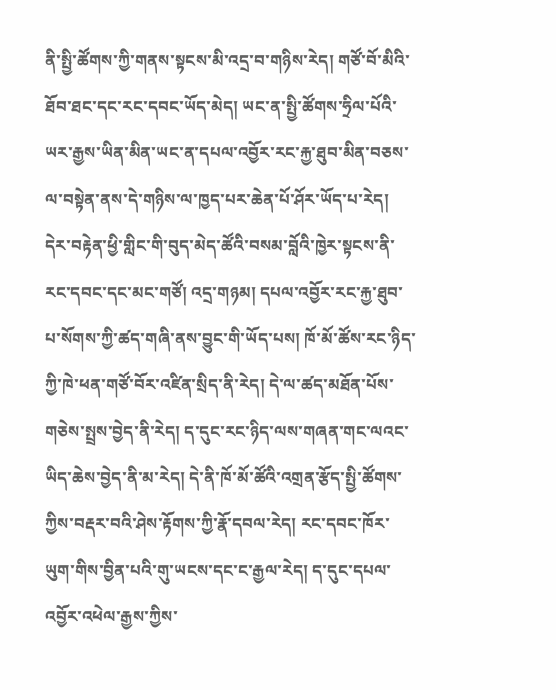ནི་སྤྱི་ཚོགས་ཀྱི་གནས་སྟངས་མི་འདྲ་བ་གཉིས་རེད། གཙོ་བོ་མིའི་ཐོབ་ཐང་དང་རང་དབང་ཡོད་མེད། ཡང་ན་སྤྱི་ཚོགས་ཧྲིལ་པོའི་ཡར་རྒྱས་ཡིན་མིན་ཡང་ན་དཔལ་འབྱོར་རང་རྐྱ་ཐུབ་མིན་བཅས་ལ་བསྟེན་ནས་དེ་གཉིས་ལ་ཁྱད་པར་ཆེན་པོ་ཤོར་ཡོད་པ་རེད། དེར་བརྟེན་ཕྱི་གླིང་གི་བུད་མེད་ཚོའི་བསམ་བློའི་ཁྱེར་སྟངས་ནི་རང་དབང་དང་མང་གཙོ། འདྲ་གཉམ། དཔལ་འབྱོར་རང་རྐྱ་ཐུབ་པ་སོགས་ཀྱི་ཚད་གཞི་ནས་བྱུང་གི་ཡོད་པས། ཁོ་མོ་ཚོས་རང་ཉིད་ཀྱི་ཁེ་ཕན་གཙོ་བོར་འཛིན་སྲིད་ནི་རེད། དེ་ལ་ཚད་མཐོན་པོས་གཅེས་སྤྲས་བྱེད་ནི་རེད། ད་དུང་རང་ཉིད་ལས་གཞན་གང་ལའང་ཡིད་ཆེས་བྱེད་ནི་མ་རེད། དེ་ནི་ཁོ་མོ་ཚོའི་འགྲན་རྩོད་སྤྱི་ཚོགས་ཀྱིས་བརྡར་བའི་ཤེས་རྟོགས་ཀྱི་རྣོ་དབལ་རེད། རང་དབང་ཁོར་ཡུག་གིས་བྱིན་པའི་གུ་ཡངས་དང་ང་རྒྱལ་རེད། ད་དུང་དཔལ་འབྱོར་འཕེལ་རྒྱས་ཀྱིས་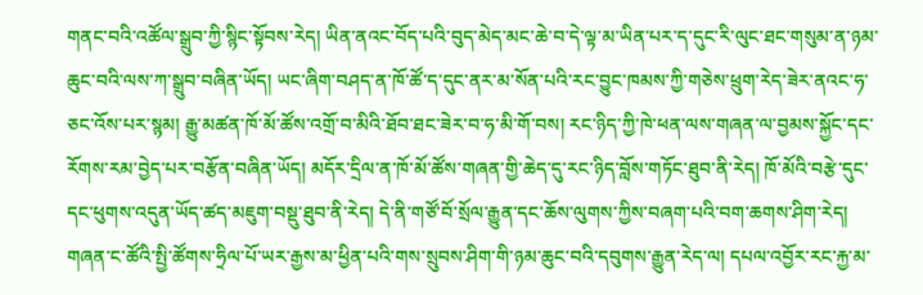གནང་བའི་འཚོལ་སྒྲུབ་ཀྱི་སྙིང་སྟོབས་རེད། ཡིན་ནའང་བོད་པའི་བུད་མེད་མང་ཆེ་བ་དེ་ལྟ་མ་ཡིན་པར་ད་དུང་རི་ལུང་ཐང་གསུམ་ན་ཉམ་ཆུང་བའི་ལས་ཀ་སྒྲུབ་བཞིན་ཡོད། ཡང་ཞིག་བཤད་ན་ཁོ་ཚོ་ད་དུང་ནར་མ་སོན་པའི་རང་བྱུང་ཁམས་ཀྱི་གཅེས་ཕྲུག་རེད་ཟེར་ནའང་ཧ་ཅང་འོས་པར་སྙམ། རྒྱུ་མཚན་ཁོ་མོ་ཚོས་འགྲོ་བ་མིའི་ཐོབ་ཐང་ཟེར་བ་ཧ་མི་གོ་བས། རང་ཉིད་ཀྱི་ཁེ་ཕན་ལས་གཞན་ལ་བྱམས་སྐྱོང་དང་རོགས་རམ་བྱེད་པར་བརྩོན་བཞིན་ཡོད། མདོར་དྲིལ་ན་ཁོ་མོ་ཚོས་གཞན་གྱི་ཆེད་དུ་རང་ཉིད་བློས་གཏོང་ཐུབ་ནི་རེད། ཁོ་མོའི་བརྩེ་དུང་དང་ཕུགས་འདུན་ཡོད་ཚད་མཇུག་བསྡུ་ཐུབ་ནི་རེད། དེ་ནི་གཙོ་བོ་སྲོལ་རྒྱུན་དང་ཆོས་ལུགས་ཀྱིས་བཞག་པའི་བག་ཆགས་ཤིག་རེད། གཞན་ང་ཚོའི་སྤྱི་ཚོགས་ཧྲིལ་པོ་ཡར་རྒྱས་མ་ཕྱིན་པའི་གས་སྲུབས་ཤིག་གི་ཉམ་ཆུང་བའི་དབུགས་རྒྱུན་རེད་ལ། དཔལ་འབྱོར་རང་རྐྱ་མ་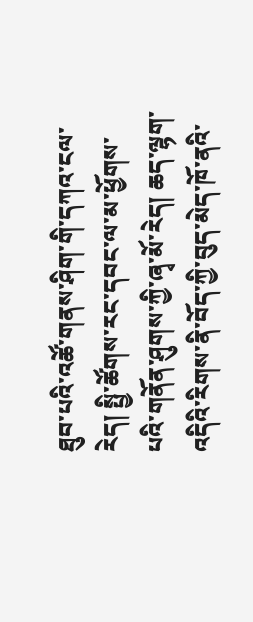ཐུབ་པའི་འཚོ་གནས་ཤིག་གི་དཀའ་ངལ་རེད། སྤྱི་ཚོགས་རང་དབང་ལ་མ་ཕྱོགས་པའི་གནོན་ཤུགས་ཀྱི་ཞྭ་མོ་རེད། ཆད་ལྷག་འདིའི་རིགས་ནི་བོད་ཀྱི་བུད་མེད་ཁོ་ནའི་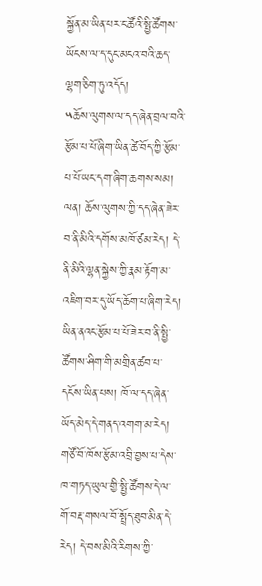སྐྱོན་མ་ཡིན་པར་ང་ཚོའི་སྤྱི་ཚོགས་ཡོངས་ལ་ད་དུང་མངའ་བའི་ཆད་ལྷག་ཅིག་ཏུ་འདོད།
༥ཆོས་ལུགས་ལ་དད་ཞེན་བྲལ་བའི་རྩོམ་པ་པོ་ཞིག་ཡིན་ཚེ་བོད་ཀྱི་རྩོམ་པ་པོ་ཡང་དག་ཞིག་ཆགས་སམ།
ལན། ཆོས་ལུགས་ཀྱི་དད་ཞེན་ཟེར་བ་ནི་མིའི་དགོས་མཁོ་ཙམ་རེད། དེ་ནི་མིའི་ལྷན་སྐྱེས་ཀྱི་རྣམ་རྟོག་མ་འཇིག་བར་དུ་ཡོད་ཆོག་པ་ཞིག་རེད། ཡིན་ནའང་རྩོམ་པ་པོ་ཟེར་བ་ནི་སྤྱི་ཚོགས་ཤིག་གི་མགྲིན་ཚབ་པ་དངོས་ཡིན་པས། ཁོ་ལ་དད་ཞེན་ཡོད་མེད་དེ་གནད་འགག་མ་རེད། གཙོ་བོ་ཁོས་རྩོམ་འབྲི་བྱས་པ་དེས་ཁ་གཏད་ཡུལ་གྱི་སྤྱི་ཚོགས་དེ་ལ་གོ་བརྡ་གསལ་བོ་སྤྲོད་ཐུབ་མིན་དེ་རེད། དེ་བས་མིའི་རིགས་ཀྱི་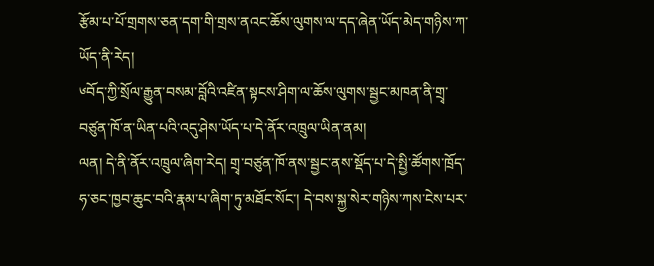རྩོམ་པ་པོ་གྲགས་ཅན་དག་གི་གྲས་ནའང་ཆོས་ལུགས་ལ་དད་ཞེན་ཡོད་མེད་གཉིས་ཀ་ཡོད་ནི་རེད།
༦བོད་ཀྱི་སྲོལ་རྒྱུན་བསམ་བློའི་འཛིན་སྟངས་ཤིག་ལ་ཆོས་ལུགས་སྦྱང་མཁན་ནི་གྲྭ་བཙུན་ཁོ་ན་ཡིན་པའི་འདུ་ཤེས་ཡོད་པ་དེ་ནོར་འཁྲུལ་ཡིན་ནམ།
ལན། དེ་ནི་ནོར་འཁྲུལ་ཞིག་རེད། གྲྭ་བཙུན་ཁོ་ནས་སྦྱང་ནས་སྡོད་པ་དེ་སྤྱི་ཚོགས་ཁྲོད་ཧ་ཅང་ཁྱབ་ཆུང་བའི་རྣམ་པ་ཞིག་ཏུ་མཐོང་སོང་། དེ་བས་སྐྱ་སེར་གཉིས་ཀས་ངེས་པར་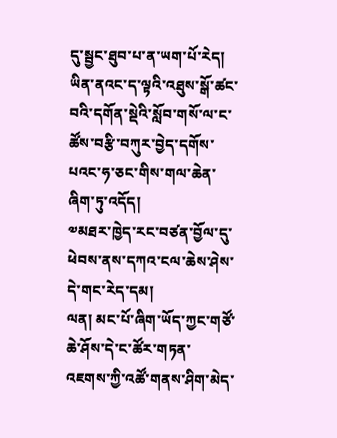དུ་སྦྱང་ཐུབ་པ་ན་ཡག་པོ་རེད།  ཡིན་ནའང་ད་ལྟའི་འཐུས་སྒོ་ཚང་བའི་དགོན་སྡེའི་སློབ་གསོ་ལ་ང་ཚོས་བརྩི་བཀུར་བྱེད་དགོས་པའང་ཧ་ཅང་གིས་གལ་ཆེན་ཞིག་ཏུ་འདོད།
༧མཐར་ཁྱེད་རང་བཙན་བྱོལ་དུ་ཕེབས་ནས་དཀའ་ངལ་ཆེས་ཤེས་དེ་གང་རེད་དམ།
ལན། མང་པོ་ཞིག་ཡོད་ཀྱང་གཙོ་ཆེ་ཤོས་དེ་ང་ཚོར་གཏན་འཇགས་ཀྱི་འཚོ་གནས་ཤིག་མེད་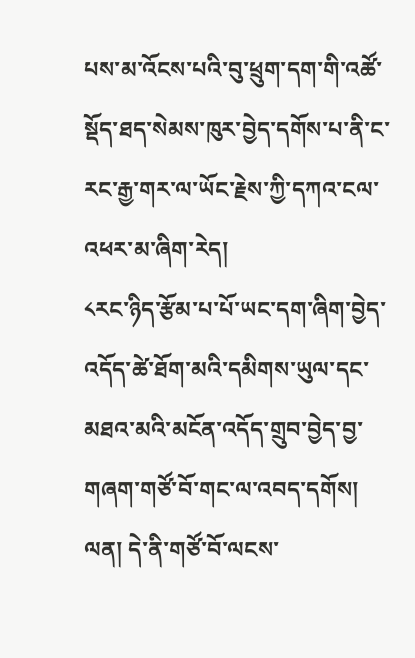པས་མ་འོངས་པའི་བུ་ཕྲུག་དག་གི་འཚོ་སྡོད་ཐད་སེམས་ཁུར་བྱེད་དགོས་པ་ནི་ང་རང་རྒྱ་གར་ལ་ཡོང་རྗེས་ཀྱི་དཀའ་ངལ་འཕར་མ་ཞིག་རེད།
༨རང་ཉིད་རྩོམ་པ་པོ་ཡང་དག་ཞིག་བྱེད་འདོད་ཚེ་ཐོག་མའི་དམིགས་ཡུལ་དང་མཐའ་མའི་མངོན་འདོད་གྲུབ་བྱེད་བྱ་གཞག་གཙོ་བོ་གང་ལ་འབད་དགོས།
ལན། དེ་ནི་གཙོ་བོ་ལངས་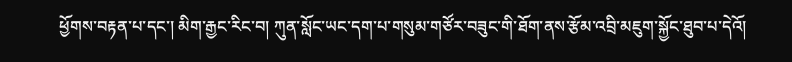ཕྱོགས་བརྟན་པ་དང་། མིག་རྒྱང་རིང་བ། ཀུན་སློང་ཡང་དག་པ་གསུམ་གཙོར་བཟུང་གི་ཐོག་ནས་རྩོམ་འབྲི་མཇུག་སྐྱོང་ཐུབ་པ་དེའོ།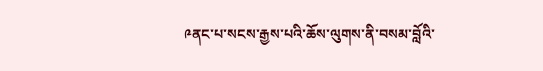༩ནང་པ་སངས་རྒྱས་པའི་ཆོས་ལུགས་ནི་བསམ་བློའི་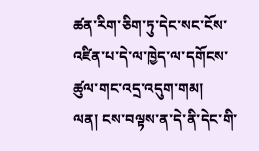ཚན་རིག་ཅིག་ཏུ་དེང་སང་ངོས་འཛིན་པ་དེ་ལ་ཁྱེད་ལ་དགོངས་ཚུལ་གང་འདྲ་འདུག་གམ།
ལན། ངས་བལྟས་ན་དེ་ནི་དེང་གི་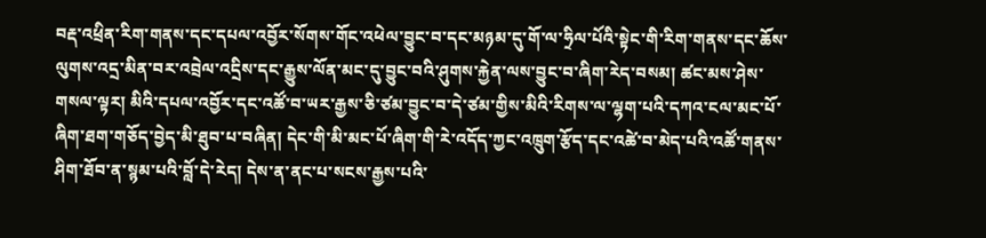བརྡ་འཕྲིན་རིག་གནས་དང་དཔལ་འབྱོར་སོགས་གོང་འཕེལ་བྱུང་བ་དང་མཉམ་དུ་གོ་ལ་ཧྲིལ་པོའི་སྟེང་གི་རིག་གནས་དང་ཆོས་ལུགས་འདྲ་མིན་བར་འབྲེལ་འདྲིས་དང་རྒྱུས་ལོན་མང་དུ་བྱུང་བའི་ཤུགས་རྐྱེན་ལས་བྱུང་བ་ཞིག་རེད་བསམ། ཚང་མས་ཤེས་གསལ་ལྟར། མིའི་དཔལ་འབྱོར་དང་འཚོ་བ་ཡར་རྒྱས་ཅི་ཙམ་བྱུང་བ་དེ་ཙམ་གྱིས་མིའི་རིགས་ལ་ལྷག་པའི་དཀའ་ངལ་མང་པོ་ཞིག་ཐག་གཅོད་བྱེད་མི་ཐུབ་པ་བཞིན། དེང་གི་མི་མང་པོ་ཞིག་གི་རེ་འདོད་ཀྱང་འཁྲུག་རྩོད་དང་འཚེ་བ་མེད་པའི་འཚོ་གནས་ཤིག་ཐོབ་ན་སྙམ་པའི་བློ་དེ་རེད། དེས་ན་ནང་པ་སངས་རྒྱས་པའི་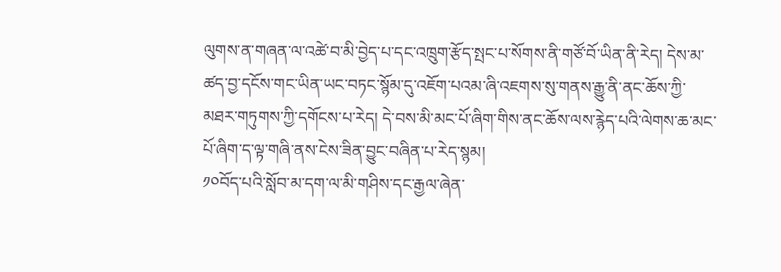ལུགས་ན་གཞན་ལ་འཚེ་བ་མི་བྱེད་པ་དང་འཁྲུག་རྩོད་སྤང་པ་སོགས་ནི་གཙོ་བོ་ཡིན་ནི་རེད། དེས་མ་ཚད་བྱ་དངོས་གང་ཡིན་ཡང་བཏང་སྙོམ་དུ་འཇོག་པའམ་ཞི་འཇགས་སུ་གནས་རྒྱུ་ནི་ནང་ཆོས་ཀྱི་མཐར་གཏུགས་ཀྱི་དགོངས་པ་རེད། དེ་བས་མི་མང་པོ་ཞིག་གིས་ནང་ཆོས་ལས་རྙེད་པའི་ལེགས་ཆ་མང་པོ་ཞིག་ད་ལྟ་གཞི་ནས་ངེས་ཟིན་བྱུང་བཞིན་པ་རེད་སྙམ།
༡༠བོད་པའི་སློབ་མ་དག་ལ་མི་གཤིས་དང་རྒྱལ་ཞེན་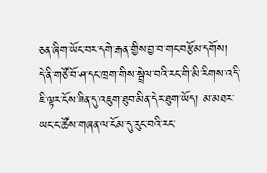ཅན་ཞིག་ཡོང་བར་དགེ་རྒན་གྱིས་བྱ་བ་གང་བརྩོམ་དགོས།
དེ་ནི་གཙོ་བོ་ཤ་དང་ཁྲག་གིས་སྦྲེལ་བའི་རང་གི་མི་རིགས་འདི་ཇི་ལྟར་ངོས་ཟིན་དུ་འཇུག་ཐུབ་མིན་དེར་ཐུག་ཡོད། མ་མཐར་ཡང་ང་ཚོས་གཞན་ལ་ངོམ་དུ་རུང་བའི་རང་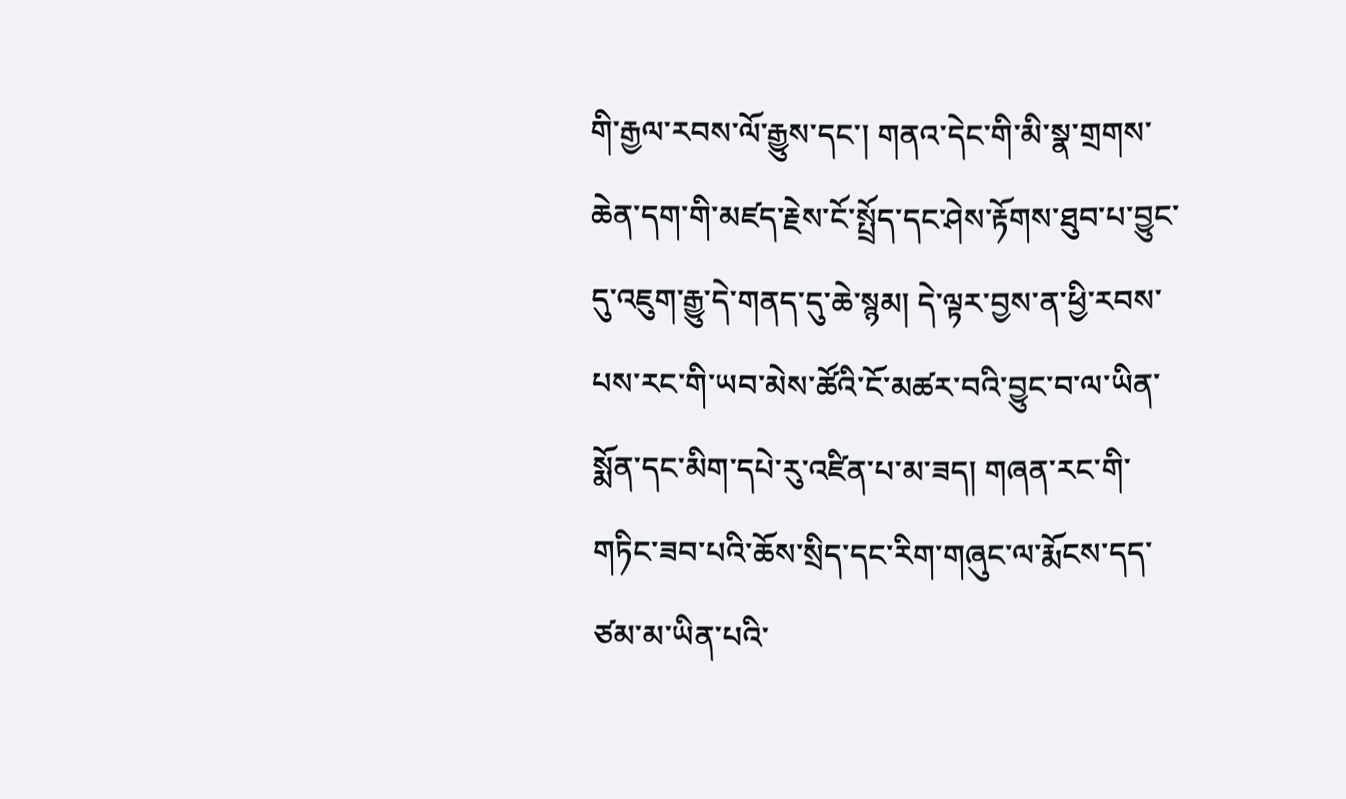གི་རྒྱལ་རབས་ལོ་རྒྱུས་དང་། གནའ་དེང་གི་མི་སྣ་གྲགས་ཆེན་དག་གི་མཛད་རྗེས་ངོ་སྤྲོད་དང་ཤེས་རྟོགས་ཐུབ་པ་བྱུང་དུ་འཇུག་རྒྱུ་དེ་གནད་དུ་ཆེ་སྙམ། དེ་ལྟར་བྱས་ན་ཕྱི་རབས་པས་རང་གི་ཡབ་མེས་ཚོའི་ངོ་མཚར་བའི་བྱུང་བ་ལ་ཡིན་སྨོན་དང་མིག་དཔེ་རུ་འཛིན་པ་མ་ཟད། གཞན་རང་གི་གཏིང་ཟབ་པའི་ཆོས་སྲིད་དང་རིག་གཞུང་ལ་རྨོངས་དད་ཙམ་མ་ཡིན་པའི་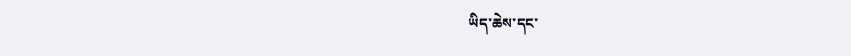ཡིད་ཆེས་དང་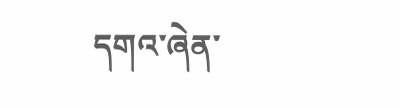དགའ་ཞེན་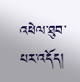འཕེལ་ཐུབ་པར་འདོད།